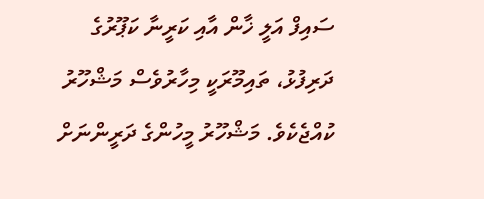ސައިފް އަލީ ޚާން އާއި ކަރީނާ ކަޕޫރުގެ ދަރިފުޅު، ތައިމޫރަކީ މިހާރުވެސް މަޝްހޫރު ކުއްޖެކެވެ. މަޝްހޫރު މީހުންގެ ދަރީންނަށް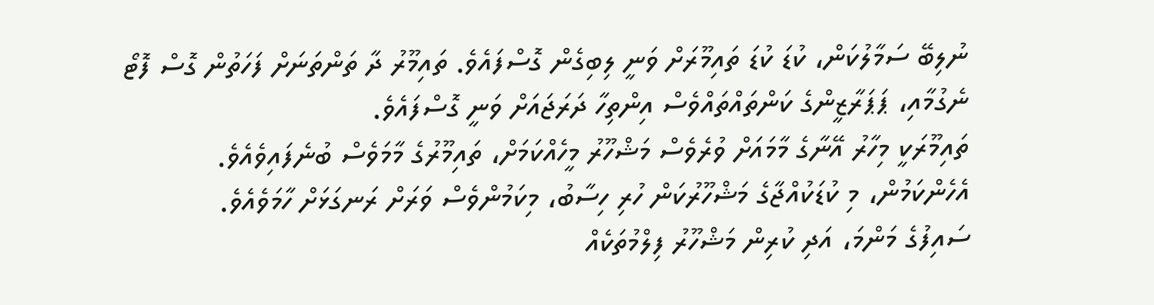ނުލިބޭ ސަމާލުކަން، ކުޑަ ކުޑަ ތައިމޫރަށް ވަނީ ލިބިގެން ގޮސްފައެވެ. ތައިމޫރު ދާ ތަންތަނަށް ފަހަތުން ގޮސް ފޮޓޯ ނެގުމާއި، ޕަޕަރާޒީންގެ ކަންތައްތައްވެސް އިންތިހާ ދަރަޖައަށް ވަނީ ގޮސްފައެވެ.
ތައިމޫރަކީ މިހާރު އޭނާގެ މާމައަށް ވުރެވެސް މަޝްހޫރު މީހެއްކަމަށް، ތައިމޫރުގެ މާމަވެސް ބުނެފައިވެއެވެ. އެހެންކަމުން، މި ކުޑަކުއްޖާގެ މަޝްހޫރުކަން ހުރި ހިސާބު، މިކަމުންވެސް ވަރަށް ރަނގަޅަށް ހާމަވެއެވެ.
ސައިފުގެ މަންމަ، އަދި ކުރިން މަޝްހޫރު ފިލްމުތަކެއް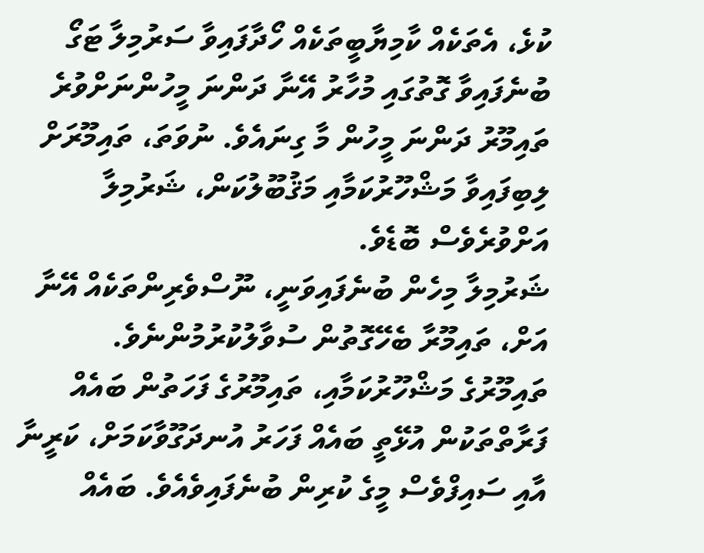ކުޅެ، އެތަކެއް ކާމިޔާބީތަކެއް ހޯދާފައިވާ ސަރުމިލާ ޓަގޯ ބުނެފައިވާ ގޮތުގައި މުހާރު އޭނާ ދަންނަ މީހުންނަށްވުރެ ތައިމޫރު ދަންނަ މީހުން މާ ގިނައެވެ. ނުވަތަ، ތައިމޫރަށް ލިބިފައިވާ މަޝްހޫރުކަމާއި މަޤުބޫލުކަން، ޝަރުމިލާ އަށްވުރެވެސް ބޮޑެވެ.
ޝަރުމިލާ މިހެން ބުނެފައިވަނީ، ނޫސްވެރިންތަކެއް އޭނާ އަށް، ތައިމޫރާ ބެހޭގޮތުން ސުވާލުކުރުމުންނެވެ.
ތައިމޫރުގެ މަޝްހޫރުކަމާއި، ތައިމޫރުގެ ފަހަތުން ބައެއް ފަރާތްތަކުން އުޅޭތީ ބައެއް ފަހަރު އުނދަގޫވާކަމަށް، ކަރީނާ އާއި ސައިފްވެސް މީގެ ކުރިން ބުނެފައިވެއެވެ. ބައެއް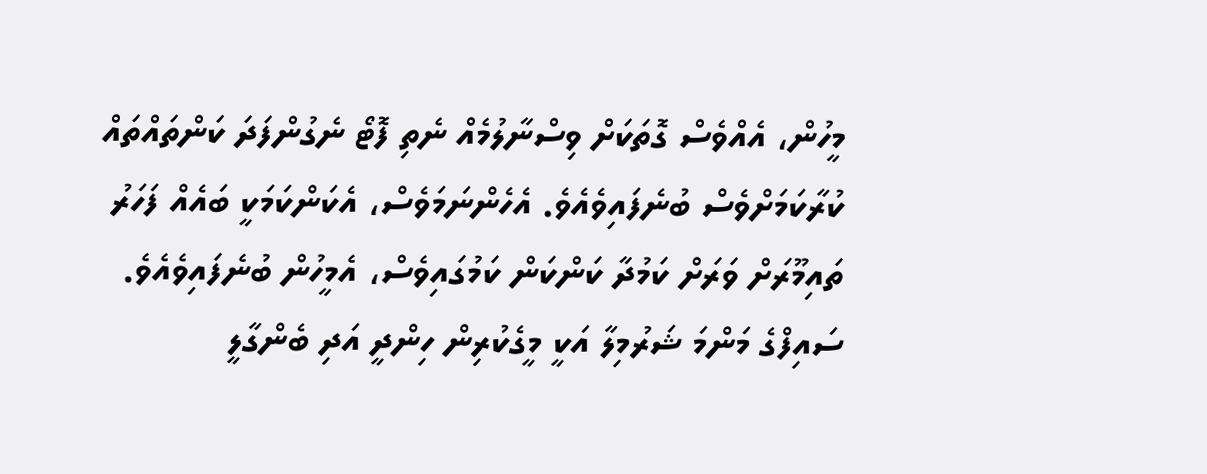މީހުން، އެއްވެސް ގޮތަކަށް ވިސްނާލުމެއް ނެތި ފޮޓޯ ނެގުންފަދަ ކަންތައްތައް ކުރާކަމަށްވެސް ބުނެފައިވެއެވެ. އެހެންނަމަވެސް، އެކަންކަމަކީ ބައެއް ފަހަރު ތައިމޫރަށް ވަރަށް ކަމުދާ ކަންކަން ކަމުގައިވެސް، އެމީހުން ބުނެފައިވެއެވެ.
ސައިފްގެ މަންމަ ޝަރުމިލާ އަކީ މީގެކުރިން ހިންދީ އަދި ބެންގާލީ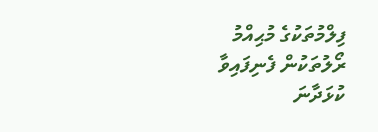ފިލްމުތަކުގެ މުޙިއްމު ރޯލުތަކުން ފެނިފައިވާ ކުޅަދާނަ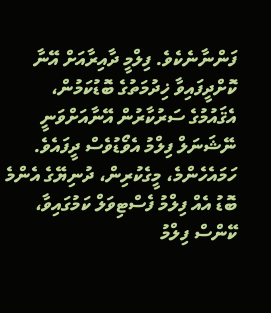ފަންނާނެކެވެ. ފިލްމީ ދާއިރާއަށް އޭނާ ކޮށްދީފައިވާ ޚިދުމަތުގެ ބޮޑުކަމުން، އެޤައުމުގެ ސަރުކާރުން އޭނާއަށްވަނީ ނޭޝަނަލް ފިލްމު އެވޯޑުވެސް ދީފައެވެ. ހަމައެހެންމެ، މީގެކުރިން، ދުނިޔޭގެ އެންމެ ބޮޑު އެއް ފިލްމު ފެސްޓިވަލް ކަމުގައިވާ، ކޭންސް ފިލްމު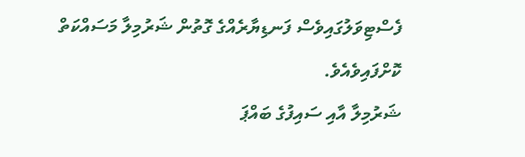ފެސްޓިވަލުގައިވެސް ފަނޑިޔާރެއްގެ ގޮތުން ޝަރުމިލާ މަސައްކަތް ކޮށްފައިވެއެވެ.
ޝަރުމިލާ އާއި ސައިފުގެ ބައްޕަ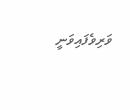ވަރިވެފައިވަނީ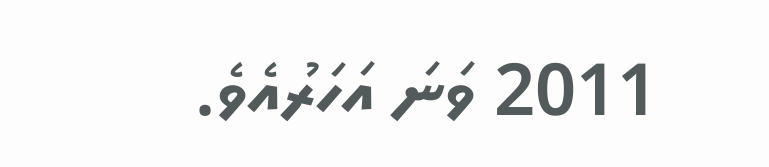2011 ވަނަ އަހަރުއެވެ.